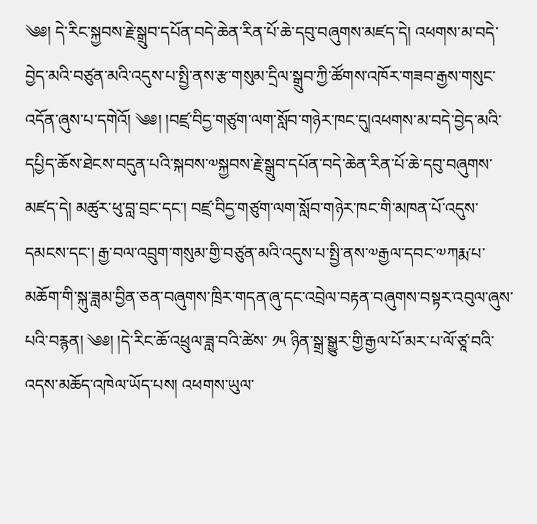༄༅། དེ་རིང་སྐྱབས་རྗེ་སྒྲུབ་དཔོན་བདེ་ཆེན་རིན་པོ་ཆེ་དབུ་བཞུགས་མཛད་དེ། འཕགས་མ་བདེ་བྱེད་མའི་བཙུན་མའི་འདུས་པ་སྤྱི་ནས་རྩ་གསུམ་དྲིལ་སྒྲུབ་ཀྱི་ཚོགས་འཁོར་གཟབ་རྒྱས་གསུང་འདོན་ཞུས་པ་དགེའོ། ༄༅། །བཛྲ་བིདྱ་གཙུག་ལག་སློབ་གཉེར་ཁང་དུ།འཕགས་མ་བདེ་བྱེད་མའི་དཔྱིད་ཆོས་ཐེངས་བདུན་པའི་སྐབས་༧སྐྱབས་རྗེ་སྒྲུབ་དཔོན་བདེ་ཆེན་རིན་པོ་ཆེ་དབུ་བཞུགས་མཛད་དེ། མཚུར་ཕུ་བླ་བྲང་དང་། བཛྲ་བིདྱ་གཙུག་ལག་སློབ་གཉེར་ཁང་གི་མཁན་པོ་འདུས་དམངས་དང་། རྒྱ་བལ་འབྲུག་གསུམ་གྱི་བཙུན་མའི་འདུས་པ་སྤྱི་ནས་༧རྒྱལ་དབང་༧ཀརྨ་པ་མཆོག་གི་སྐུ་ཟླམ་བྱིན་ཅན་བཞུགས་ཁྲིར་གདན་ཞུ་དང་འབྲེལ་བརྟན་བཞུགས་བསྟར་འབུལ་ཞུས་པའི་བརྙན། ༄༅། །དེ་རིང་ཆོ་འཕྲུལ་ཟླ་བའི་ཚེས་ ༡༥ ཉིན་སྒྲ་སྒྱུར་གྱི་རྒྱལ་པོ་མར་པ་ལོ་ཙཱ་བའི་འདས་མཆོད་འཁེལ་ཡོད་པས། འཕགས་ཡུལ་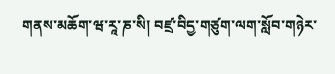གནས་མཆོག་ཝ་རཱ་ཎ་སི། བཛྲ་བིདྱ་གཙུག་ལག་སློབ་གཉེར་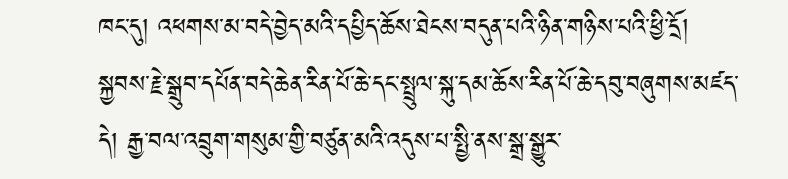ཁང་དུ། འཕགས་མ་བདེ་བྱེད་མའི་དཔྱིད་ཆོས་ཐེངས་བདུན་པའི་ཉིན་གཉིས་པའི་ཕྱི་དྲོ། སྐྱབས་རྗེ་སྒྲུབ་དཔོན་བདེ་ཆེན་རིན་པོ་ཆེ་དང་སྤྲུལ་སྐུ་དམ་ཆོས་རིན་པོ་ཆེ་དབུ་བཞུགས་མཛད་དེ། རྒྱ་བལ་འབྲུག་གསུམ་གྱི་བཙུན་མའི་འདུས་པ་སྤྱི་ནས་སྒྲ་སྒྱུར་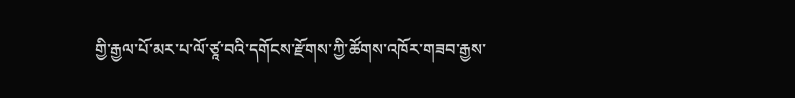གྱི་རྒྱལ་པོ་མར་པ་ལོ་ཙཱ་བའི་དགོངས་རྫོགས་ཀྱི་ཚོགས་འཁོར་གཟབ་རྒྱས་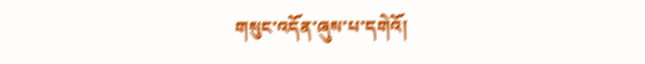གསུང་འདོན་ཞུས་པ་དགེའོ།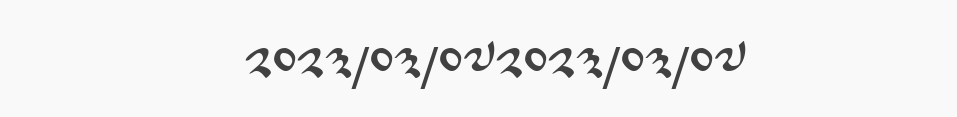༢༠༢༣/༠༣/༠༧༢༠༢༣/༠༣/༠༧